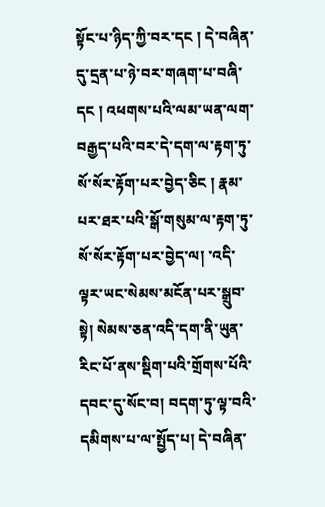སྟོང་པ་ཉིད་ཀྱི་བར་དང ། དེ་བཞིན་དུ་དྲན་པ་ཉེ་བར་གཞག་པ་བཞི་དང ། འཕགས་པའི་ལམ་ཡན་ལག་བརྒྱད་པའི་བར་དེ་དག་ལ་རྟག་ཏུ་སོ་སོར་རྟོག་པར་བྱེད་ཅིང ། རྣམ་པར་ཐར་པའི་སྒོ་གསུམ་ལ་རྟག་ཏུ་སོ་སོར་རྟོག་པར་བྱེད་ལ། ་འདི་ལྟར་ཡང་སེམས་མངོན་པར་སྒྲུབ་སྟེ། སེམས་ཅན་འདི་དག་ནི་ཡུན་རིང་པོ་ནས་སྡིག་པའི་གྲོགས་པོའི་དབང་དུ་སོང་བ། བདག་ཏུ་ལྟ་བའི་དམིགས་པ་ལ་སྤྱོད་པ། དེ་བཞིན་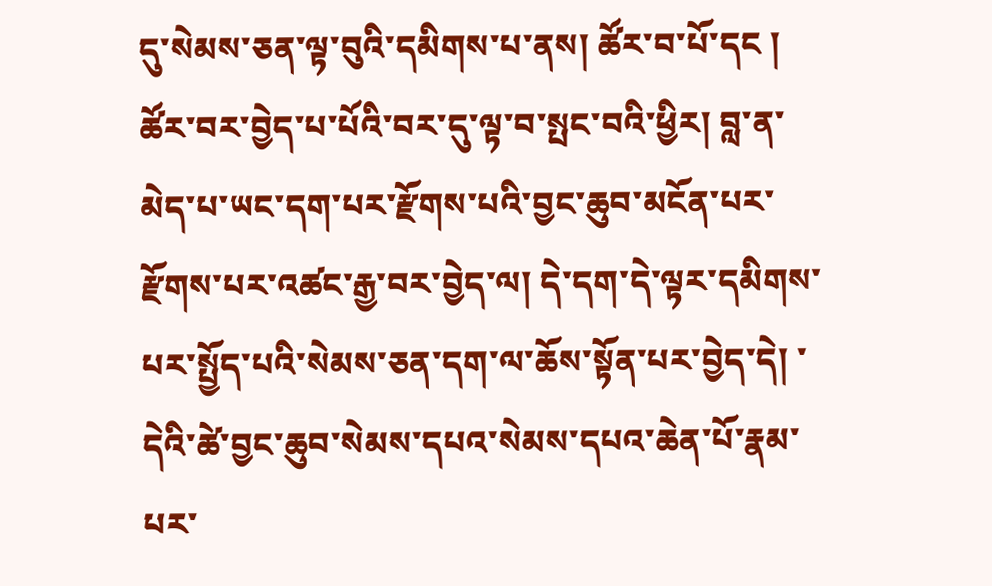དུ་སེམས་ཅན་ལྟ་བུའི་དམིགས་པ་ནས། ཚོར་བ་པོ་དང ། ཚོར་བར་བྱེད་པ་པོའི་བར་དུ་ལྟ་བ་སྤང་བའི་ཕྱིར། བླ་ན་མེད་པ་ཡང་དག་པར་རྫོགས་པའི་བྱང་ཆུབ་མངོན་པར་རྫོགས་པར་འཚང་རྒྱ་བར་བྱེད་ལ། དེ་དག་དེ་ལྟར་དམིགས་པར་སྤྱོད་པའི་སེམས་ཅན་དག་ལ་ཆོས་སྟོན་པར་བྱེད་དེ། ་དེའི་ཚེ་བྱང་ཆུབ་སེམས་དཔའ་སེམས་དཔའ་ཆེན་པོ་རྣམ་པར་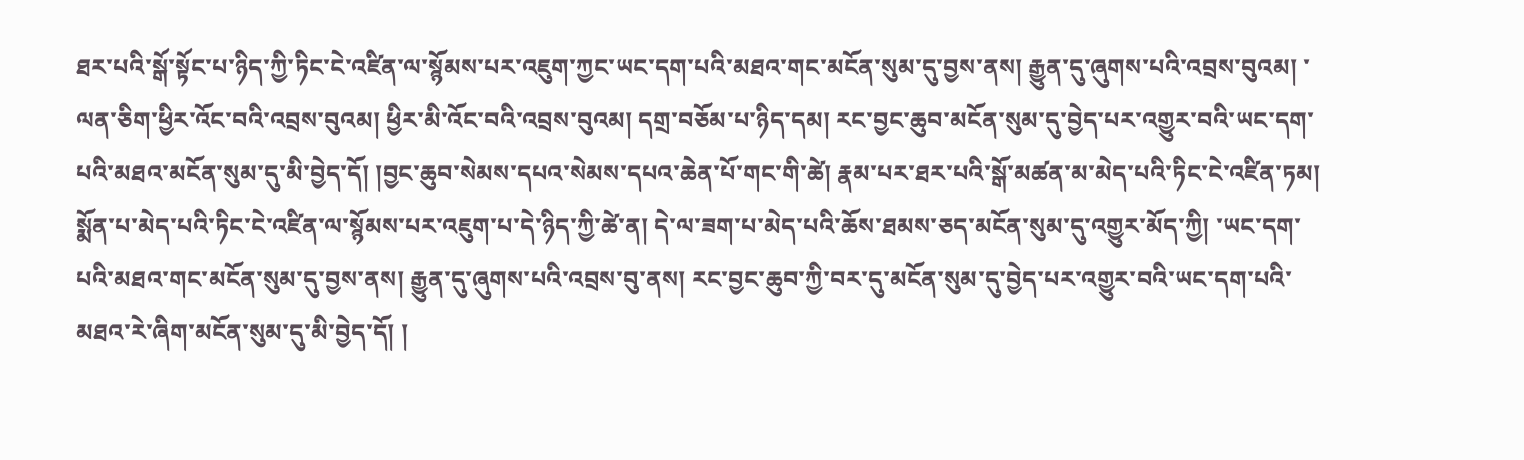ཐར་པའི་སྒོ་སྟོང་པ་ཉིད་ཀྱི་ཏིང་ངེ་འཛིན་ལ་སྙོམས་པར་འཇུག་ཀྱང་ཡང་དག་པའི་མཐའ་གང་མངོན་སུམ་དུ་བྱས་ནས། རྒྱུན་དུ་ཞུགས་པའི་འབྲས་བུའམ། ་ལན་ཅིག་ཕྱིར་འོང་བའི་འབྲས་བུའམ། ཕྱིར་མི་འོང་བའི་འབྲས་བུའམ། དགྲ་བཅོམ་པ་ཉིད་དམ། རང་བྱང་ཆུབ་མངོན་སུམ་དུ་བྱེད་པར་འགྱུར་བའི་ཡང་དག་པའི་མཐའ་མངོན་སུམ་དུ་མི་བྱེད་དོ། །བྱང་ཆུབ་སེམས་དཔའ་སེམས་དཔའ་ཆེན་པོ་གང་གི་ཚེ། རྣམ་པར་ཐར་པའི་སྒོ་མཚན་མ་མེད་པའི་ཏིང་ངེ་འཛིན་ཏམ། སྨོན་པ་མེད་པའི་ཏིང་ངེ་འཛིན་ལ་སྙོམས་པར་འཇུག་པ་དེ་ཉིད་ཀྱི་ཚེ་ན། དེ་ལ་ཟག་པ་མེད་པའི་ཆོས་ཐམས་ཅད་མངོན་སུམ་དུ་འགྱུར་མོད་ཀྱི། ་ཡང་དག་པའི་མཐའ་གང་མངོན་སུམ་དུ་བྱས་ནས། རྒྱུན་དུ་ཞུགས་པའི་འབྲས་བུ་ནས། རང་བྱང་ཆུབ་ཀྱི་བར་དུ་མངོན་སུམ་དུ་བྱེད་པར་འགྱུར་བའི་ཡང་དག་པའི་མཐའ་རེ་ཞིག་མངོན་སུམ་དུ་མི་བྱེད་དོ། །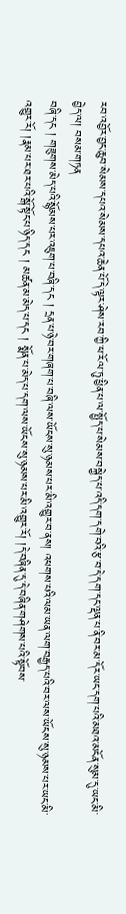རབ་འབྱོར་བྱང་ཆུབ་སེམས་དཔའ་སེམས་དཔའ་ཆེན་པོ་དེ་ལྟར་ཤེས་རབ་ཀྱི་ཕ་རོལ་ཏུ་ཕྱིན་པ་ལ་སྤྱོད་པ་སེམས་བསྐྱེད་པ་འདི་དག་དགེ་བའི་རྩ་བ་དེ་དག་དང་ལྡན་པ་ནི་བར་མ་དོར་ཡང་དག་པའི་མཐའ་མངོན་སུམ་དུ་ཡང་མི་བྱེད་ལ། བསམ་གཏན
བཞི་དང ། གཟུགས་མེད་པའི་སྙོམས་པར་འཇུག་པ་བཞི་དང ། དྲན་པ་ཉེ་བར་གཞག་པ་བཞི་ལས་ཡོངས་སུ་ཉམས་པར་མི་འགྱུར་བ་ནས། འཕགས་པའི་ལམ་ཡན་ལག་བརྒྱད་པའི་བར་ལས་ཡོངས་སུ་ཉམས་པར་ཡང་མི་འགྱུར་རོ། །རྣམ་པར་ཐར་པའི་སྒོ་སྟོང་པ་ཉིད་དང ། མཚན་མ་མེད་པ་དང ། སྨོན་པ་མེད་པ་དག་ལས་ཡོངས་སུ་ཉམས་པར་མི་འགྱུར་རོ། །དེ་བཞིན་དུ་དེ་བཞིན་གཤེགས་པའི་སྟོབས་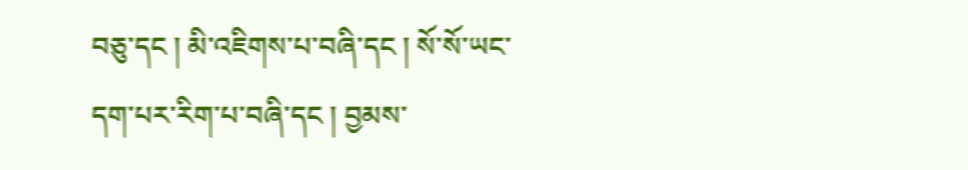བཅུ་དང ། མི་འཇིགས་པ་བཞི་དང ། སོ་སོ་ཡང་དག་པར་རིག་པ་བཞི་དང ། བྱམས་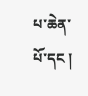པ་ཆེན་པོ་དང །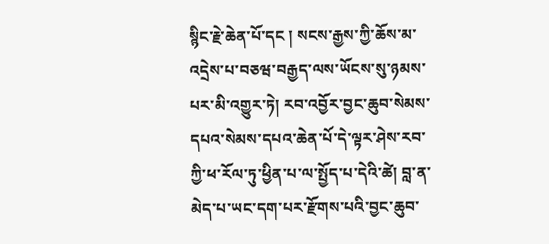སྙིང་རྗེ་ཆེན་པོ་དང ། སངས་རྒྱས་ཀྱི་ཆོས་མ་འདྲེས་པ་བཅཝ་བརྒྱད་ལས་ཡོངས་སུ་ཉམས་པར་མི་འགྱུར་ཏེ། རབ་འབྱོར་བྱང་ཆུབ་སེམས་དཔའ་སེམས་དཔའ་ཆེན་པོ་དེ་ལྟར་ཤེས་རབ་ཀྱི་ཕ་རོལ་ཏུ་ཕྱིན་པ་ལ་སྤྱོད་པ་དེའི་ཚེ། བླ་ན་མེད་པ་ཡང་དག་པར་རྫོགས་པའི་བྱང་ཆུབ་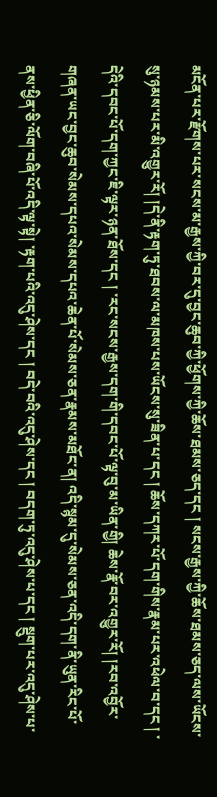མངོན་པར་རྫོགས་པར་སངས་མ་རྒྱས་ཀྱི་བར་དུ་བྱང་ཆུབ་ཀྱི་ཕྱོགས་ཀྱི་ཆོས་ཐམས་ཅད་དང ། སངས་རྒྱས་ཀྱི་ཆོས་ཐམས་ཅད་ལས་ཡོངས་སུ་ཉམས་པར་མི་འགྱུར་རོ། །དེ་ནི་རྟག་ཏུ་ཐབས་ལ་མཁས་པས་ཡོངས་སུ་ཟིན་པ་དང ། ཆོས་དཀར་པོ་དག་གིས་རྣམ་པར་འཕེལ་བ་དང ། ་དེའི་དབང་པོ་དག་ཀྱང་ཇི་ལྟར་ཉན་ཐོས་དང ། ་རང་སངས་རྒྱས་དག་གི་དབང་པོ་ལྟ་བུ་མ་ཡིན་གྱི། ཆེས་རྣོ་བར་འགྱུར་རོ། །རབ་འབྱོར་གཞན་ཡང་བྱང་ཆུབ་སེམས་དཔའ་སེམས་དཔའ་ཆེན་པོ་སེམས་ཅན་རྣམས་མཐོང་ན། འདི་སྙམ་དུ་སེམས་ཅན་འདི་དག་ནི་ཡུན་རིང་པོ་ནས་ཕྱིན་ཅི་ལོག་བཞི་པོ་འདི་ལྟ་སྟེ། ་རྟག་པའི་འདུ་ཤེས་དང ། བདེ་བའི་འདུ་ཤེས་དང ། བདག་ཏུ་འདུ་ཤེས་པ་དང ། སྡུག་པར་འདུ་ཤེས་པ་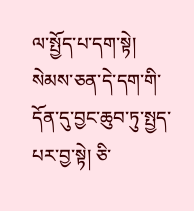ལ་སྤྱོད་པ་དག་སྟེ། སེམས་ཅན་དེ་དག་གི་དོན་དུ་བྱང་ཆུབ་ཏུ་སྤྱད་པར་བྱ་སྟེ། ཅི་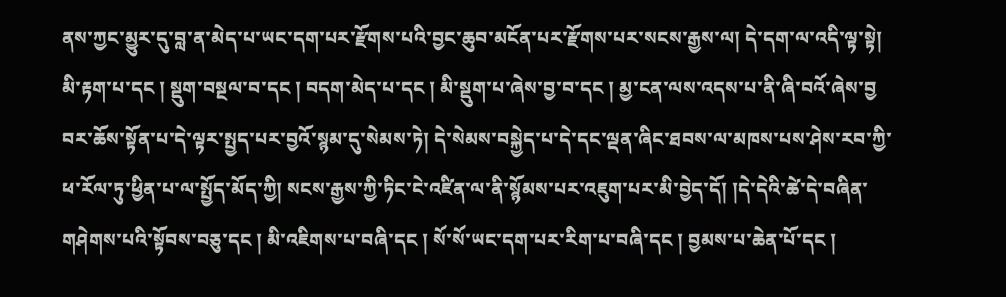ནས་ཀྱང་མྱུར་དུ་བླ་ན་མེད་པ་ཡང་དག་པར་རྫོགས་པའི་བྱང་ཆུབ་མངོན་པར་རྫོགས་པར་སངས་རྒྱས་ལ། དེ་དག་ལ་འདི་ལྟ་སྟེ། མི་རྟག་པ་དང ། སྡུག་བསྔལ་བ་དང ། བདག་མེད་པ་དང ། མི་སྡུག་པ་ཞེས་བྱ་བ་དང ། མྱ་ངན་ལས་འདས་པ་ནི་ཞི་བའོ་ཞེས་བྱ
བར་ཆོས་སྟོན་པ་དེ་ལྟར་སྤྱད་པར་བྱའོ་སྙམ་དུ་སེམས་ཏེ། དེ་སེམས་བསྐྱེད་པ་དེ་དང་ལྡན་ཞིང་ཐབས་ལ་མཁས་པས་ཤེས་རབ་ཀྱི་ཕ་རོལ་ཏུ་ཕྱིན་པ་ལ་སྤྱོད་མོད་ཀྱི། སངས་རྒྱས་ཀྱི་ཏིང་ངེ་འཛིན་ལ་ནི་སྙོམས་པར་འཇུག་པར་མི་བྱེད་དོ། །དེ་དེའི་ཚེ་དེ་བཞིན་གཤེགས་པའི་སྟོབས་བཅུ་དང ། མི་འཇིགས་པ་བཞི་དང ། སོ་སོ་ཡང་དག་པར་རིག་པ་བཞི་དང ། བྱམས་པ་ཆེན་པོ་དང །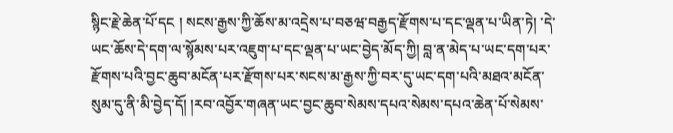སྙིང་རྗེ་ཆེན་པོ་དང ། སངས་རྒྱས་ཀྱི་ཆོས་མ་འདྲེས་པ་བཅཝ་བརྒྱད་རྫོགས་པ་དང་ལྡན་པ་ཡིན་ཏེ། ་དེ་ཡང་ཆོས་དེ་དག་ལ་སྙོམས་པར་འཇུག་པ་དང་ལྡན་པ་ཡང་བྱེད་མོད་ཀྱི། བླ་ན་མེད་པ་ཡང་དག་པར་རྫོགས་པའི་བྱང་ཆུབ་མངོན་པར་རྫོགས་པར་སངས་མ་རྒྱས་ཀྱི་བར་དུ་ཡང་དག་པའི་མཐའ་མངོན་སུམ་དུ་ནི་མི་བྱེད་དོ། །རབ་འབྱོར་གཞན་ཡང་བྱང་ཆུབ་སེམས་དཔའ་སེམས་དཔའ་ཆེན་པོ་སེམས་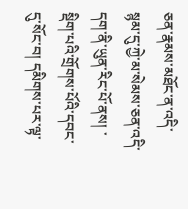ཅན་རྣམས་མཐོང་ན་འདི་སྙམ་དུ་ཀྱེ་མ་སེམས་ཅན་འདི་དག་ནི་ཡུན་རིང་པོ་ནས། ་སྡིག་པའི་གྲོགས་པོའི་དབང་དུ་སོང་བ། དམིགས་པར་ལྟ་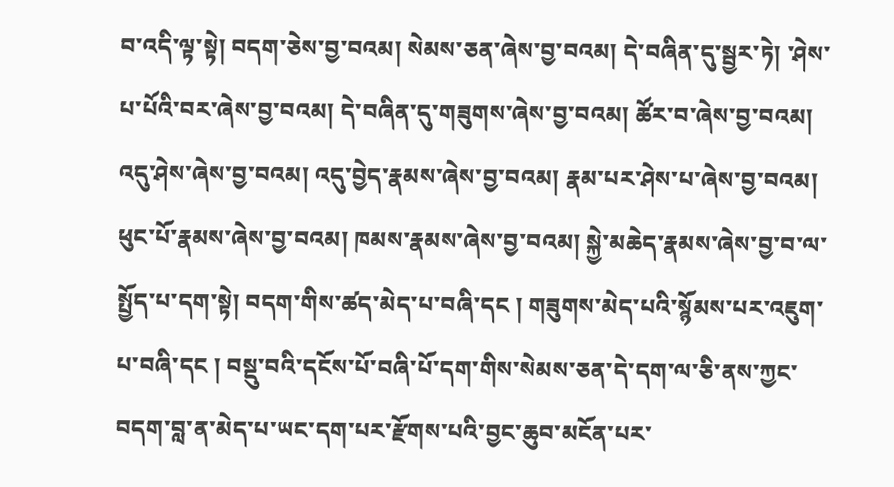བ་འདི་ལྟ་སྟེ། བདག་ཅེས་བྱ་བའམ། སེམས་ཅན་ཞེས་བྱ་བའམ། དེ་བཞིན་དུ་སྦྱར་ཏེ། ་ཤེས་པ་པོའི་བར་ཞེས་བྱ་བའམ། དེ་བཞིན་དུ་གཟུགས་ཞེས་བྱ་བའམ། ཚོར་བ་ཞེས་བྱ་བའམ། འདུ་ཤེས་ཞེས་བྱ་བའམ། འདུ་བྱེད་རྣམས་ཞེས་བྱ་བའམ། རྣམ་པར་ཤེས་པ་ཞེས་བྱ་བའམ། ཕུང་པོ་རྣམས་ཞེས་བྱ་བའམ། ཁམས་རྣམས་ཞེས་བྱ་བའམ། སྐྱེ་མཆེད་རྣམས་ཞེས་བྱ་བ་ལ་སྤྱོད་པ་དག་སྟེ། བདག་གིས་ཚད་མེད་པ་བཞི་དང ། གཟུགས་མེད་པའི་སྙོམས་པར་འཇུག་པ་བཞི་དང ། བསྡུ་བའི་དངོས་པོ་བཞི་པོ་དག་གིས་སེམས་ཅན་དེ་དག་ལ་ཅི་ནས་ཀྱང་བདག་བླ་ན་མེད་པ་ཡང་དག་པར་རྫོགས་པའི་བྱང་ཆུབ་མངོན་པར་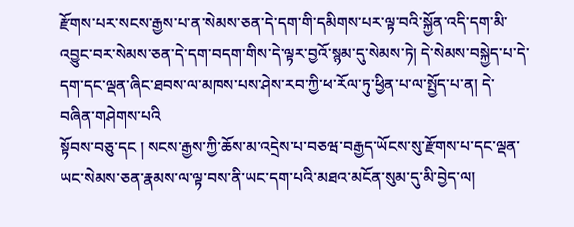རྫོགས་པར་སངས་རྒྱས་པ་ན་སེམས་ཅན་དེ་དག་གི་དམིགས་པར་ལྟ་བའི་སྐྱོན་འདི་དག་མི་འབྱུང་བར་སེམས་ཅན་དེ་དག་བདག་གིས་དེ་ལྟར་བྱའོ་སྙམ་དུ་སེམས་ཏེ། དེ་སེམས་བསྐྱེད་པ་དེ་དག་དང་ལྡན་ཞིང་ཐབས་ལ་མཁས་པས་ཤེས་རབ་ཀྱི་ཕ་རོལ་ཏུ་ཕྱིན་པ་ལ་སྤྱོད་པ་ན། དེ་བཞིན་གཤེགས་པའི
སྟོབས་བཅུ་དང ། སངས་རྒྱས་ཀྱི་ཆོས་མ་འདྲེས་པ་བཅཝ་བརྒྱད་ཡོངས་སུ་རྫོགས་པ་དང་ལྡན་ཡང་སེམས་ཅན་རྣམས་ལ་ལྟ་བས་ནི་ཡང་དག་པའི་མཐའ་མངོན་སུམ་དུ་མི་བྱེད་ལ།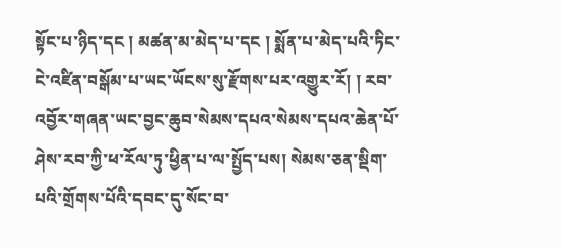སྟོང་པ་ཉིད་དང ། མཚན་མ་མེད་པ་དང ། སྨོན་པ་མེད་པའི་ཏིང་ངེ་འཛིན་བསྒོམ་པ་ཡང་ཡོངས་སུ་རྫོགས་པར་འགྱུར་རོ། ། རབ་འབྱོར་གཞན་ཡང་བྱང་ཆུབ་སེམས་དཔའ་སེམས་དཔའ་ཆེན་པོ་ཤེས་རབ་ཀྱི་ཕ་རོལ་ཏུ་ཕྱིན་པ་ལ་སྤྱོད་པས། སེམས་ཅན་སྡིག་པའི་གྲོགས་པོའི་དབང་དུ་སོང་བ་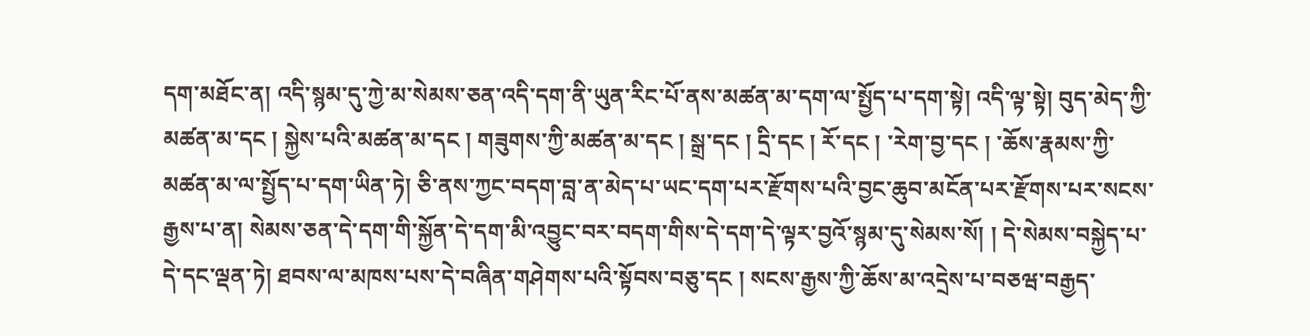དག་མཐོང་ན། འདི་སྙམ་དུ་ཀྱེ་མ་སེམས་ཅན་འདི་དག་ནི་ཡུན་རིང་པོ་ནས་མཚན་མ་དག་ལ་སྤྱོད་པ་དག་སྟེ། འདི་ལྟ་སྟེ། བུད་མེད་ཀྱི་མཚན་མ་དང ། སྐྱེས་པའི་མཚན་མ་དང ། གཟུགས་ཀྱི་མཚན་མ་དང ། སྒྲ་དང ། དྲི་དང ། རོ་དང ། ་རེག་བྱ་དང ། ་ཆོས་རྣམས་ཀྱི་མཚན་མ་ལ་སྤྱོད་པ་དག་ཡིན་ཏེ། ཅི་ནས་ཀྱང་བདག་བླ་ན་མེད་པ་ཡང་དག་པར་རྫོགས་པའི་བྱང་ཆུབ་མངོན་པར་རྫོགས་པར་སངས་རྒྱས་པ་ན། སེམས་ཅན་དེ་དག་གི་སྐྱོན་དེ་དག་མི་འབྱུང་བར་བདག་གིས་དེ་དག་དེ་ལྟར་བྱའོ་སྙམ་དུ་སེམས་སོ། ། དེ་སེམས་བསྐྱེད་པ་དེ་དང་ལྡན་ཏེ། ཐབས་ལ་མཁས་པས་དེ་བཞིན་གཤེགས་པའི་སྟོབས་བཅུ་དང ། སངས་རྒྱས་ཀྱི་ཆོས་མ་འདྲེས་པ་བཅཝ་བརྒྱད་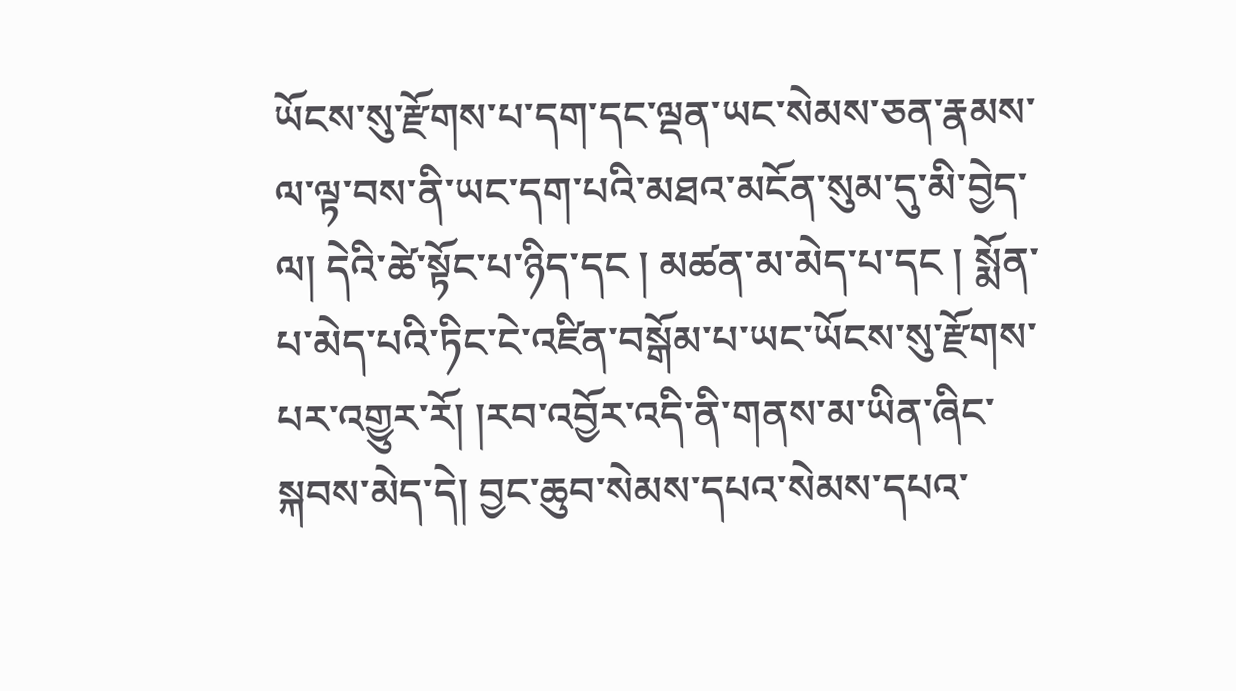ཡོངས་སུ་རྫོགས་པ་དག་དང་ལྡན་ཡང་སེམས་ཅན་རྣམས་ལ་ལྟ་བས་ནི་ཡང་དག་པའི་མཐའ་མངོན་སུམ་དུ་མི་བྱེད་ལ། དེའི་ཚེ་སྟོང་པ་ཉིད་དང ། མཚན་མ་མེད་པ་དང ། སྨོན་པ་མེད་པའི་ཏིང་ངེ་འཛིན་བསྒོམ་པ་ཡང་ཡོངས་སུ་རྫོགས་པར་འགྱུར་རོ། །རབ་འབྱོར་འདི་ནི་གནས་མ་ཡིན་ཞིང་སྐབས་མེད་དེ། བྱང་ཆུབ་སེམས་དཔའ་སེམས་དཔའ་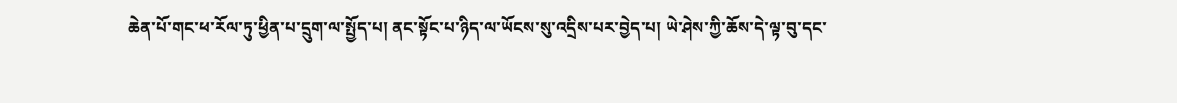ཆེན་པོ་གང་ཕ་རོལ་ཏུ་ཕྱིན་པ་དྲུག་ལ་སྤྱོད་པ། ནང་སྟོང་པ་ཉིད་ལ་ཡོངས་སུ་འདྲིས་པར་བྱེད་པ། ཡེ་ཤེས་ཀྱི་ཆོས་དེ་ལྟ་བུ་དང་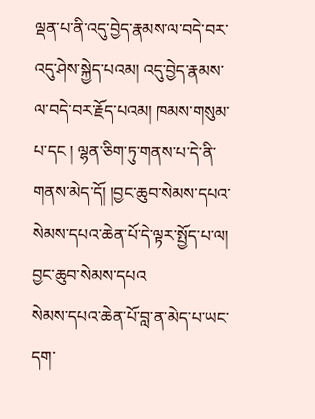ལྡན་པ་ནི་འདུ་བྱེད་རྣམས་ལ་བདེ་བར་འདུ་ཤེས་སྐྱེད་པའམ། འདུ་བྱེད་རྣམས་ལ་བདེ་བར་རྗོད་པའམ། ཁམས་གསུམ་པ་དང ། ལྷན་ཅིག་ཏུ་གནས་པ་དེ་ནི་གནས་མེད་དོ། །བྱང་ཆུབ་སེམས་དཔའ་སེམས་དཔའ་ཆེན་པོ་དེ་ལྟར་སྤྱོད་པ་ལ། བྱང་ཆུབ་སེམས་དཔའ
སེམས་དཔའ་ཆེན་པོ་བླ་ན་མེད་པ་ཡང་དག་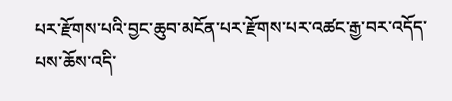པར་རྫོགས་པའི་བྱང་ཆུབ་མངོན་པར་རྫོགས་པར་འཚང་རྒྱ་བར་འདོད་པས་ཆོས་འདི་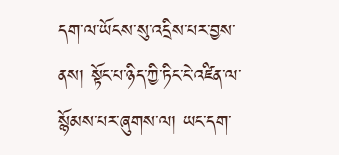དག་ལ་ཡོངས་སུ་འདྲིས་པར་བྱས་ནས། སྟོང་པ་ཉིད་ཀྱི་ཏིང་ངེ་འཛིན་ལ་སྙོམས་པར་ཞུགས་ལ། ཡང་དག་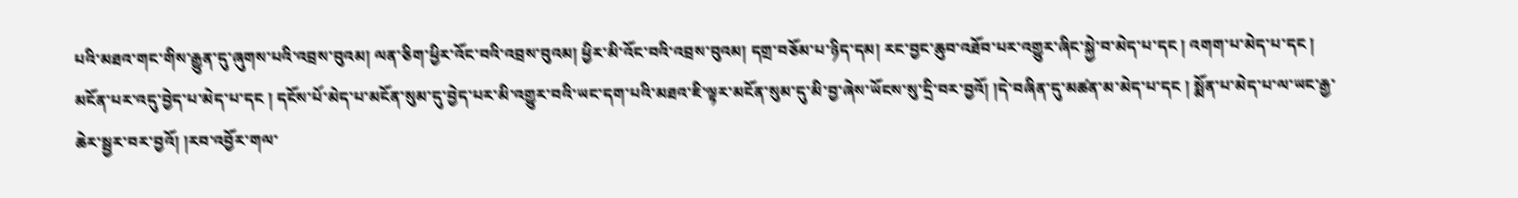པའི་མཐའ་གང་གིས་རྒྱུན་དུ་ཞུགས་པའི་འབྲས་བུའམ། ལན་ཅིག་ཕྱིར་འོང་བའི་འབྲས་བུའམ། ཕྱིར་མི་འོང་བའི་འབྲས་བུའམ། དགྲ་བཅོམ་པ་ཉིད་དམ། རང་བྱང་ཆུབ་འཐོབ་པར་འགྱུར་ཞིང་སྐྱེ་བ་མེད་པ་དང ། འགག་པ་མེད་པ་དང ། མངོན་པར་འདུ་བྱེད་པ་མེད་པ་དང ། དངོས་པོ་མེད་པ་མངོན་སུམ་དུ་བྱེད་པར་མི་འགྱུར་བའི་ཡང་དག་པའི་མཐའ་ཇི་ལྟར་མངོན་སུམ་དུ་མི་བྱ་ཞེས་ཡོངས་སུ་དྲི་བར་བྱའོ། །དེ་བཞིན་དུ་མཚན་མ་མེད་པ་དང ། སྨོན་པ་མེད་པ་ལ་ཡང་རྒྱ་ཆེར་སྦྱར་བར་བྱའོ། །རབ་འབྱོར་གལ་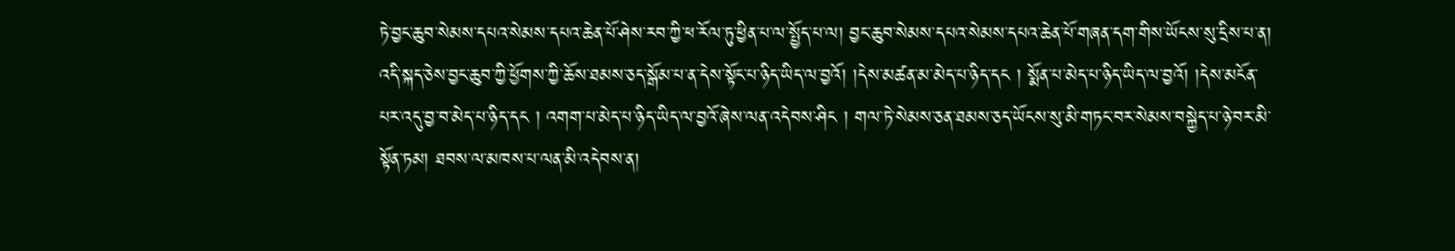ཏེ་བྱང་ཆུབ་སེམས་དཔའ་སེམས་དཔའ་ཆེན་པོ་ཤེས་རབ་ཀྱི་ཕ་རོལ་ཏུ་ཕྱིན་པ་ལ་སྤྱོད་པ་ལ། བྱང་ཆུབ་སེམས་དཔའ་སེམས་དཔའ་ཆེན་པོ་གཞན་དག་གིས་ཡོངས་སུ་དྲིས་པ་ན། འདི་སྐད་ཅེས་བྱང་ཆུབ་ཀྱི་ཕྱོགས་ཀྱི་ཆོས་ཐམས་ཅད་སྒོམ་པ་ན་དེས་སྟོང་པ་ཉིད་ཡིད་ལ་བྱའོ། །དེས་མཚན་མ་མེད་པ་ཉིད་དང ། སྨོན་པ་མེད་པ་ཉིད་ཡིད་ལ་བྱའོ། །དེས་མངོན་པར་འདུ་བྱ་བ་མེད་པ་ཉིད་དང ། འགག་པ་མེད་པ་ཉིད་ཡིད་ལ་བྱའོ་ཞེས་ལན་འདེབས་ཤིང ། གལ་ཏེ་སེམས་ཅན་ཐམས་ཅད་ཡོངས་སུ་མི་གཏང་བར་སེམས་བསྐྱེད་པ་ཉེ་བར་མི་སྟོན་ཏམ། ཐབས་ལ་མཁས་པ་ལན་མི་འདེབས་ན།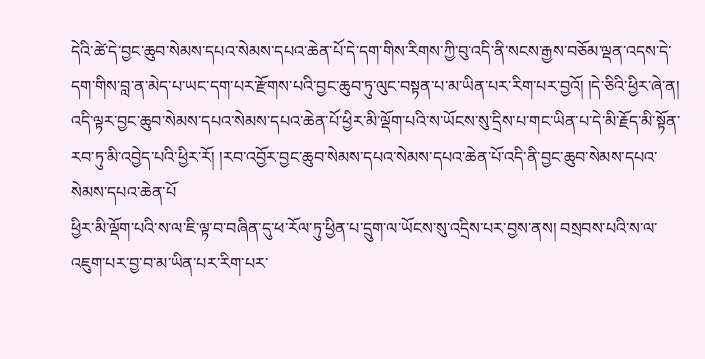དེའི་ཚེ་དེ་བྱང་ཆུབ་སེམས་དཔའ་སེམས་དཔའ་ཆེན་པོ་དེ་དག་གིས་རིགས་ཀྱི་བུ་འདི་ནི་སངས་རྒྱས་བཅོམ་ལྡན་འདས་དེ་དག་གིས་བླ་ན་མེད་པ་ཡང་དག་པར་རྫོགས་པའི་བྱང་ཆུབ་ཏུ་ལུང་བསྟན་པ་མ་ཡིན་པར་རིག་པར་བྱའོ། །དེ་ཅིའི་ཕྱིར་ཞེ་ན། འདི་ལྟར་བྱང་ཆུབ་སེམས་དཔའ་སེམས་དཔའ་ཆེན་པོ་ཕྱིར་མི་ལྡོག་པའི་ས་ཡོངས་སུ་དྲིས་པ་གང་ཡིན་པ་དེ་མི་རྗོད་མི་སྟོན་རབ་ཏུ་མི་འབྱེད་པའི་ཕྱིར་རོ། །རབ་འབྱོར་བྱང་ཆུབ་སེམས་དཔའ་སེམས་དཔའ་ཆེན་པོ་འདི་ནི་བྱང་ཆུབ་སེམས་དཔའ་སེམས་དཔའ་ཆེན་པོ
ཕྱིར་མི་ལྡོག་པའི་ས་ལ་ཇི་ལྟ་བ་བཞིན་དུ་ཕ་རོལ་ཏུ་ཕྱིན་པ་དྲུག་ལ་ཡོངས་སུ་འདྲིས་པར་བྱས་ནས། བསྲབས་པའི་ས་ལ་འཇུག་པར་བྱ་བ་མ་ཡིན་པར་རིག་པར་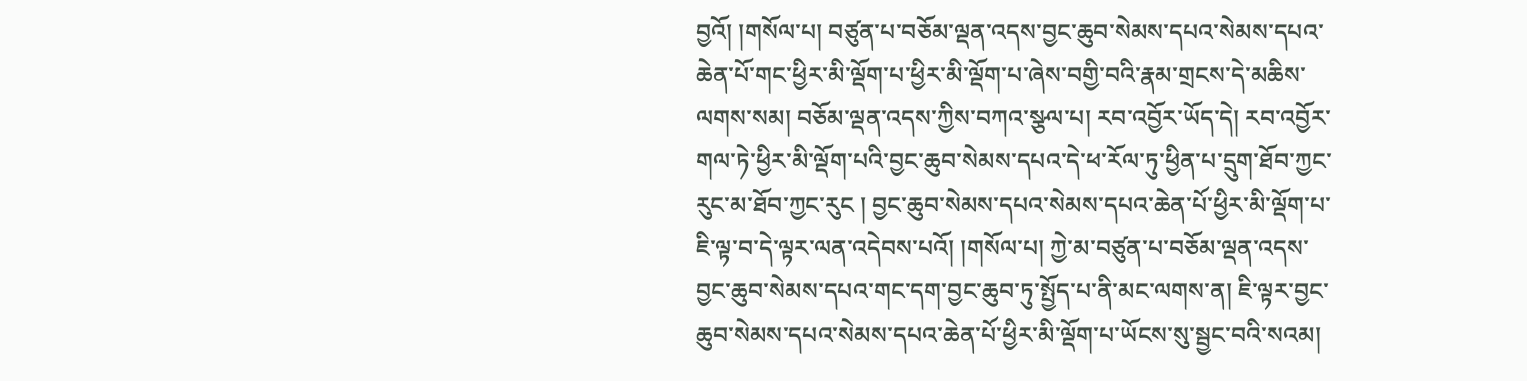བྱའོ། །གསོལ་པ། བཙུན་པ་བཅོམ་ལྡན་འདས་བྱང་ཆུབ་སེམས་དཔའ་སེམས་དཔའ་ཆེན་པོ་གང་ཕྱིར་མི་ལྡོག་པ་ཕྱིར་མི་ལྡོག་པ་ཞེས་བགྱི་བའི་རྣམ་གྲངས་དེ་མཆིས་ལགས་སམ། བཅོམ་ལྡན་འདས་ཀྱིས་བཀའ་སྩལ་པ། རབ་འབྱོར་ཡོད་དེ། རབ་འབྱོར་གལ་ཏེ་ཕྱིར་མི་ལྡོག་པའི་བྱང་ཆུབ་སེམས་དཔའ་དེ་ཕ་རོལ་ཏུ་ཕྱིན་པ་དྲུག་ཐོབ་ཀྱང་རུང་མ་ཐོབ་ཀྱང་རུང ། བྱང་ཆུབ་སེམས་དཔའ་སེམས་དཔའ་ཆེན་པོ་ཕྱིར་མི་ལྡོག་པ་ཇི་ལྟ་བ་དེ་ལྟར་ལན་འདེབས་པའོ། །གསོལ་པ། ཀྱེ་མ་བཙུན་པ་བཅོམ་ལྡན་འདས་བྱང་ཆུབ་སེམས་དཔའ་གང་དག་བྱང་ཆུབ་ཏུ་སྤྱོད་པ་ནི་མང་ལགས་ན། ཇི་ལྟར་བྱང་ཆུབ་སེམས་དཔའ་སེམས་དཔའ་ཆེན་པོ་ཕྱིར་མི་ལྡོག་པ་ཡོངས་སུ་སྦྱང་བའི་སའམ།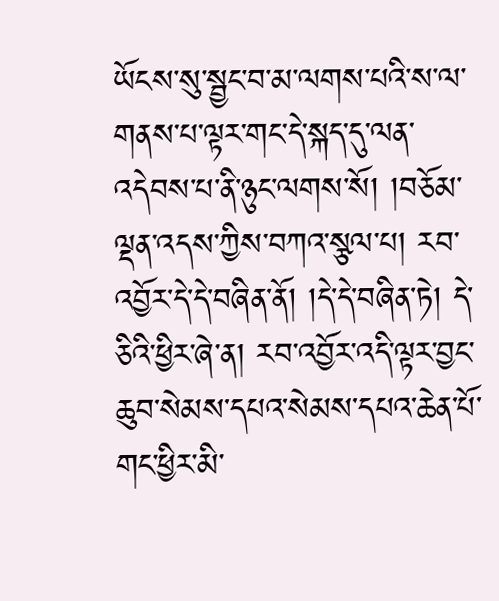ཡོངས་སུ་སྦྱང་བ་མ་ལགས་པའི་ས་ལ་གནས་པ་ལྟར་གང་དེ་སྐད་དུ་ལན་འདེབས་པ་ནི་ཉུང་ལགས་སོ། །བཅོམ་ལྡན་འདས་ཀྱིས་བཀའ་སྩལ་པ། རབ་འབྱོར་དེ་དེ་བཞིན་ནོ། །དེ་དེ་བཞིན་ཏེ། དེ་ཅིའི་ཕྱིར་ཞེ་ན། རབ་འབྱོར་འདི་ལྟར་བྱང་ཆུབ་སེམས་དཔའ་སེམས་དཔའ་ཆེན་པོ་གང་ཕྱིར་མི་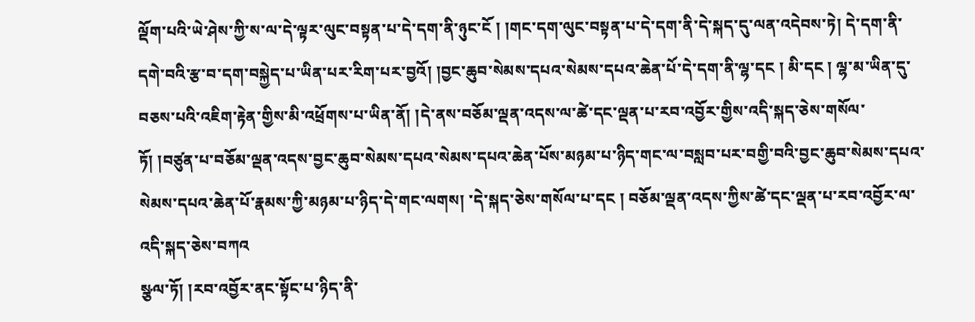ལྡོག་པའི་ཡེ་ཤེས་ཀྱི་ས་ལ་དེ་ལྟར་ལུང་བསྟན་པ་དེ་དག་ནི་ཉུང་ངོ ། །གང་དག་ལུང་བསྟན་པ་དེ་དག་ནི་དེ་སྐད་དུ་ལན་འདེབས་ཏེ། དེ་དག་ནི་དགེ་བའི་རྩ་བ་དག་བསྐྱེད་པ་ཡིན་པར་རིག་པར་བྱའོ། །བྱང་ཆུབ་སེམས་དཔའ་སེམས་དཔའ་ཆེན་པོ་དེ་དག་ནི་ལྷ་དང ། མི་དང ། ལྷ་མ་ཡིན་དུ་བཅས་པའི་འཇིག་རྟེན་གྱིས་མི་འཕྲོགས་པ་ཡིན་ནོ། །དེ་ནས་བཅོམ་ལྡན་འདས་ལ་ཚེ་དང་ལྡན་པ་རབ་འབྱོར་གྱིས་འདི་སྐད་ཅེས་གསོལ་ཏོ། །བཙུན་པ་བཅོམ་ལྡན་འདས་བྱང་ཆུབ་སེམས་དཔའ་སེམས་དཔའ་ཆེན་པོས་མཉམ་པ་ཉིད་གང་ལ་བསླབ་པར་བགྱི་བའི་བྱང་ཆུབ་སེམས་དཔའ་སེམས་དཔའ་ཆེན་པོ་རྣམས་ཀྱི་མཉམ་པ་ཉིད་དེ་གང་ལགས། ་དེ་སྐད་ཅེས་གསོལ་པ་དང ། བཅོམ་ལྡན་འདས་ཀྱིས་ཚེ་དང་ལྡན་པ་རབ་འབྱོར་ལ་འདི་སྐད་ཅེས་བཀའ
སྩལ་ཏོ། །རབ་འབྱོར་ནང་སྟོང་པ་ཉིད་ནི་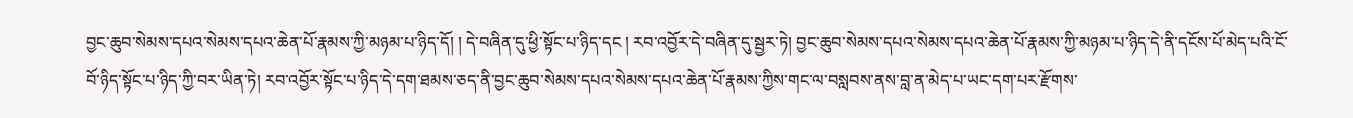བྱང་ཆུབ་སེམས་དཔའ་སེམས་དཔའ་ཆེན་པོ་རྣམས་ཀྱི་མཉམ་པ་ཉིད་དོ། ། དེ་བཞིན་དུ་ཕྱི་སྟོང་པ་ཉིད་དང ། རབ་འབྱོར་དེ་བཞིན་དུ་སྦྱར་ཏེ། བྱང་ཆུབ་སེམས་དཔའ་སེམས་དཔའ་ཆེན་པོ་རྣམས་ཀྱི་མཉམ་པ་ཉིད་དེ་ནི་དངོས་པོ་མེད་པའི་ངོ་བོ་ཉིད་སྟོང་པ་ཉིད་ཀྱི་བར་ཡིན་ཏེ། རབ་འབྱོར་སྟོང་པ་ཉིད་དེ་དག་ཐམས་ཅད་ནི་བྱང་ཆུབ་སེམས་དཔའ་སེམས་དཔའ་ཆེན་པོ་རྣམས་ཀྱིས་གང་ལ་བསླབས་ནས་བླ་ན་མེད་པ་ཡང་དག་པར་རྫོགས་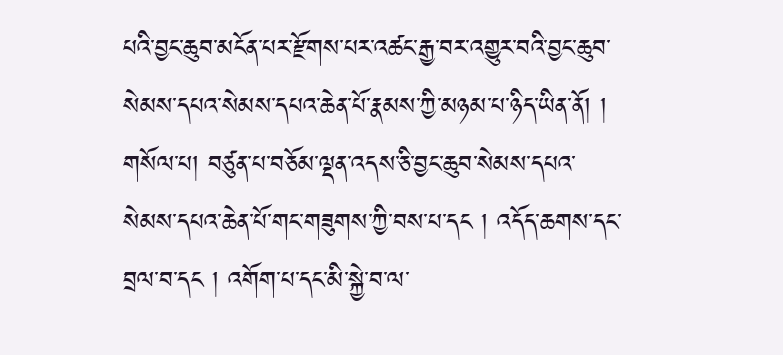པའི་བྱང་ཆུབ་མངོན་པར་རྫོགས་པར་འཚང་རྒྱ་བར་འགྱུར་བའི་བྱང་ཆུབ་སེམས་དཔའ་སེམས་དཔའ་ཆེན་པོ་རྣམས་ཀྱི་མཉམ་པ་ཉིད་ཡིན་ནོ། ། གསོལ་པ། བཙུན་པ་བཅོམ་ལྡན་འདས་ཅི་བྱང་ཆུབ་སེམས་དཔའ་སེམས་དཔའ་ཆེན་པོ་གང་གཟུགས་ཀྱི་བས་པ་དང ། འདོད་ཆགས་དང་བྲལ་བ་དང ། འགོག་པ་དང་མི་སྐྱེ་བ་ལ་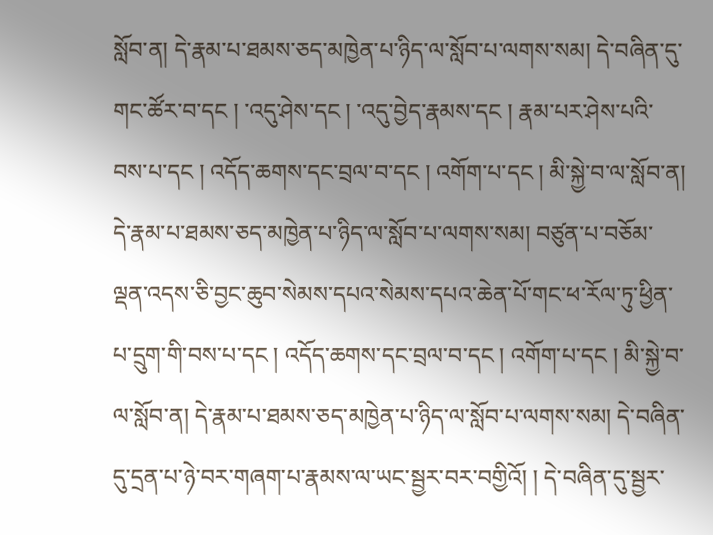སློབ་ན། དེ་རྣམ་པ་ཐམས་ཅད་མཁྱེན་པ་ཉིད་ལ་སློབ་པ་ལགས་སམ། དེ་བཞིན་དུ་གང་ཚོར་བ་དང ། ་འདུ་ཤེས་དང ། ་འདུ་བྱེད་རྣམས་དང ། རྣམ་པར་ཤེས་པའི་བས་པ་དང ། འདོད་ཆགས་དང་བྲལ་བ་དང ། འགོག་པ་དང ། མི་སྐྱེ་བ་ལ་སློབ་ན། དེ་རྣམ་པ་ཐམས་ཅད་མཁྱེན་པ་ཉིད་ལ་སློབ་པ་ལགས་སམ། བཙུན་པ་བཅོམ་ལྡན་འདས་ཅི་བྱང་ཆུབ་སེམས་དཔའ་སེམས་དཔའ་ཆེན་པོ་གང་ཕ་རོལ་ཏུ་ཕྱིན་པ་དྲུག་གི་བས་པ་དང ། འདོད་ཆགས་དང་བྲལ་བ་དང ། འགོག་པ་དང ། མི་སྐྱེ་བ་ལ་སློབ་ན། དེ་རྣམ་པ་ཐམས་ཅད་མཁྱེན་པ་ཉིད་ལ་སློབ་པ་ལགས་སམ། དེ་བཞིན་དུ་དྲན་པ་ཉེ་བར་གཞག་པ་རྣམས་ལ་ཡང་སྦྱར་བར་བགྱིའོ། ། དེ་བཞིན་དུ་སྦྱར་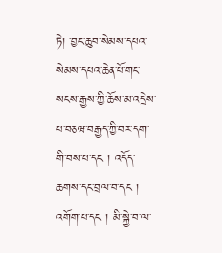ཏེ། ་བྱང་ཆུབ་སེམས་དཔའ་སེམས་དཔའ་ཆེན་པོ་གང་སངས་རྒྱས་ཀྱི་ཆོས་མ་འདྲེས་པ་བཅཝ་བརྒྱད་ཀྱི་བར་དག་གི་བས་པ་དང ། འདོད་ཆགས་དང་བྲལ་བ་དང ། འགོག་པ་དང ། མི་སྐྱེ་བ་ལ་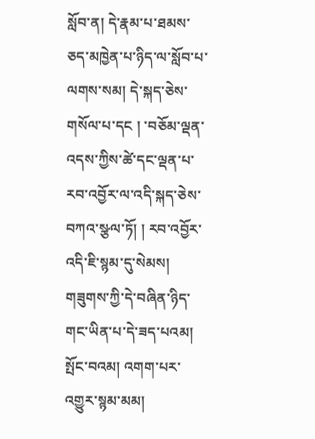སློབ་ན། དེ་རྣམ་པ་ཐམས་ཅད་མཁྱེན་པ་ཉིད་ལ་སློབ་པ་ལགས་སམ། དེ་སྐད་ཅེས་གསོལ་པ་དང ། ་བཅོམ་ལྡན་འདས་ཀྱིས་ཚེ་དང་ལྡན་པ་རབ་འབྱོར་ལ་འདི་སྐད་ཅེས་བཀའ་སྩལ་ཏོ། ། རབ་འབྱོར་འདི་ཇི་སྙམ་དུ་སེམས། གཟུགས་ཀྱི་དེ་བཞིན་ཉིད་གང་ཡིན་པ་དེ་ཟད་པའམ། སྤོང་བའམ། འགག་པར་འགྱུར་སྙམ་མམ།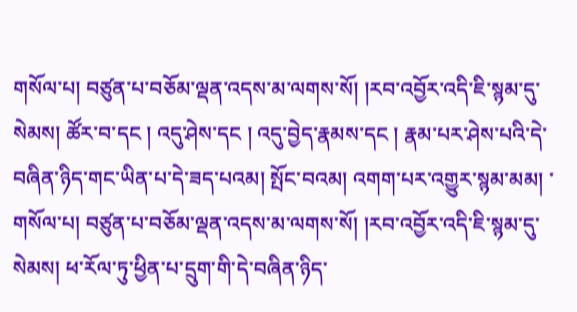གསོལ་པ། བཙུན་པ་བཅོམ་ལྡན་འདས་མ་ལགས་སོ། །རབ་འབྱོར་འདི་ཇི་སྙམ་དུ་སེམས། ཚོར་བ་དང ། འདུ་ཤེས་དང ། འདུ་བྱེད་རྣམས་དང ། རྣམ་པར་ཤེས་པའི་དེ་བཞིན་ཉིད་གང་ཡིན་པ་དེ་ཟད་པའམ། སྤོང་བའམ། འགག་པར་འགྱུར་སྙམ་མམ། ་གསོལ་པ། བཙུན་པ་བཅོམ་ལྡན་འདས་མ་ལགས་སོ། །རབ་འབྱོར་འདི་ཇི་སྙམ་དུ་སེམས། ཕ་རོལ་ཏུ་ཕྱིན་པ་དྲུག་གི་དེ་བཞིན་ཉིད་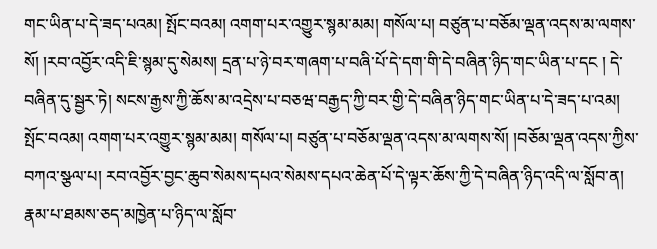གང་ཡིན་པ་དེ་ཟད་པའམ། སྤོང་བའམ། འགག་པར་འགྱུར་སྙམ་མམ། གསོལ་པ། བཙུན་པ་བཅོམ་ལྡན་འདས་མ་ལགས་སོ། །རབ་འབྱོར་འདི་ཇི་སྙམ་དུ་སེམས། དྲན་པ་ཉེ་བར་གཞག་པ་བཞི་པོ་དེ་དག་གི་དེ་བཞིན་ཉིད་གང་ཡིན་པ་དང ། དེ་བཞིན་དུ་སྦྱར་ཏེ། སངས་རྒྱས་ཀྱི་ཆོས་མ་འདྲེས་པ་བཅཝ་བརྒྱད་ཀྱི་བར་གྱི་དེ་བཞིན་ཉིད་གང་ཡིན་པ་དེ་ཟད་པ་འམ། སྤོང་བའམ། འགག་པར་འགྱུར་སྙམ་མམ། གསོལ་པ། བཙུན་པ་བཅོམ་ལྡན་འདས་མ་ལགས་སོ། །བཅོམ་ལྡན་འདས་ཀྱིས་བཀའ་སྩལ་པ། རབ་འབྱོར་བྱང་ཆུབ་སེམས་དཔའ་སེམས་དཔའ་ཆེན་པོ་དེ་ལྟར་ཆོས་ཀྱི་དེ་བཞིན་ཉིད་འདི་ལ་སློབ་ན། རྣམ་པ་ཐམས་ཅད་མཁྱེན་པ་ཉིད་ལ་སློབ་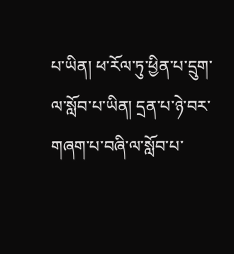པ་ཡིན། ཕ་རོལ་ཏུ་ཕྱིན་པ་དྲུག་ལ་སློབ་པ་ཡིན། དྲན་པ་ཉེ་བར་གཞག་པ་བཞི་ལ་སློབ་པ་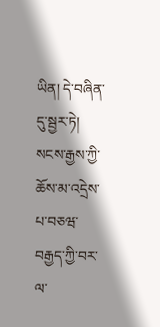ཡིན། དེ་བཞིན་དུ་སྦྱར་ཏེ། སངས་རྒྱས་ཀྱི་ཆོས་མ་འདྲེས་པ་བཅཝ་བརྒྱད་ཀྱི་བར་ལ་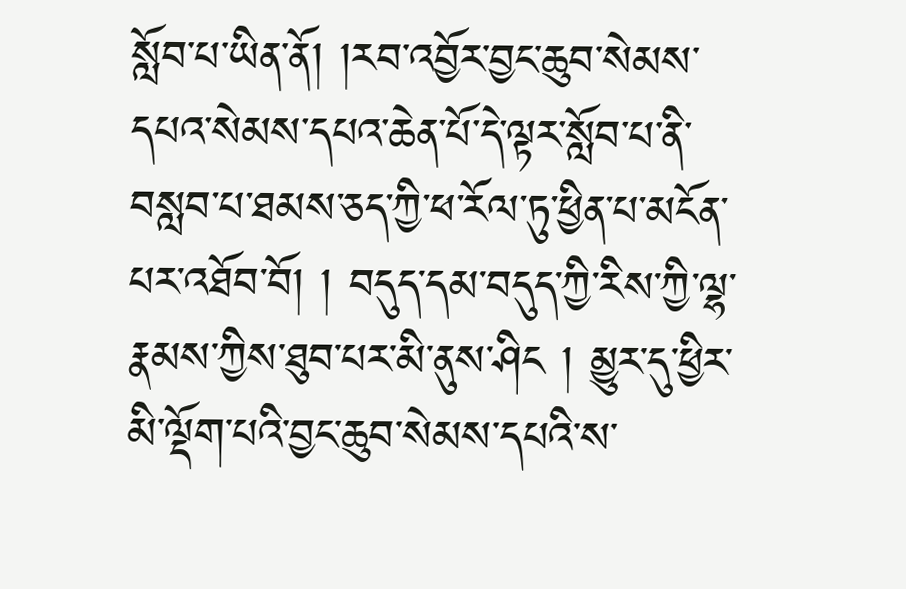སློབ་པ་ཡིན་ནོ། །རབ་འབྱོར་བྱང་ཆུབ་སེམས་དཔའ་སེམས་དཔའ་ཆེན་པོ་དེ་ལྟར་སློབ་པ་ནི་བསླབ་པ་ཐམས་ཅད་ཀྱི་ཕ་རོལ་ཏུ་ཕྱིན་པ་མངོན་པར་འཐོབ་བོ། ། བདུད་དམ་བདུད་ཀྱི་རིས་ཀྱི་ལྷ་རྣམས་ཀྱིས་ཐུབ་པར་མི་ནུས་ཤིང ། མྱུར་དུ་ཕྱིར་མི་ལྡོག་པའི་བྱང་ཆུབ་སེམས་དཔའི་ས་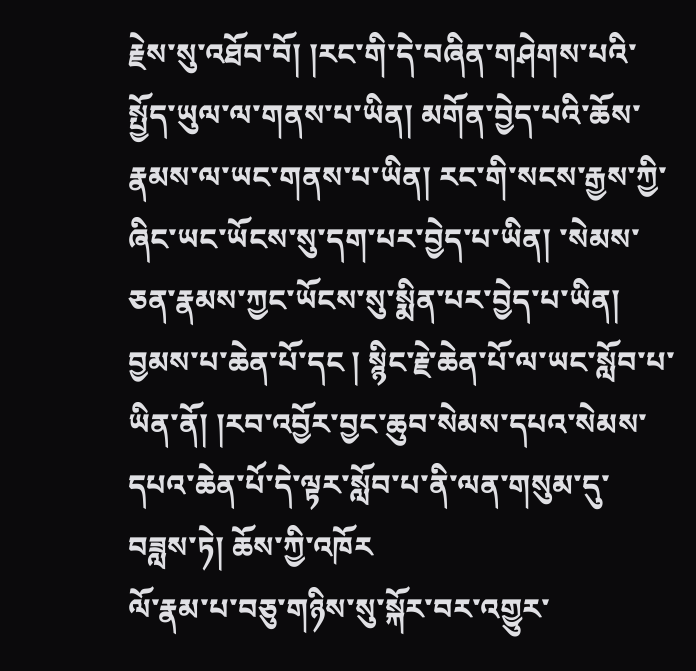རྗེས་སུ་འཐོབ་བོ། །རང་གི་དེ་བཞིན་གཤེགས་པའི་སྤྱོད་ཡུལ་ལ་གནས་པ་ཡིན། མགོན་བྱེད་པའི་ཆོས་རྣམས་ལ་ཡང་གནས་པ་ཡིན། རང་གི་སངས་རྒྱས་ཀྱི་ཞིང་ཡང་ཡོངས་སུ་དག་པར་བྱེད་པ་ཡིན། ་སེམས་ཅན་རྣམས་ཀྱང་ཡོངས་སུ་སྨིན་པར་བྱེད་པ་ཡིན། བྱམས་པ་ཆེན་པོ་དང ། སྙིང་རྗེ་ཆེན་པོ་ལ་ཡང་སློབ་པ་ཡིན་ནོ། །རབ་འབྱོར་བྱང་ཆུབ་སེམས་དཔའ་སེམས་དཔའ་ཆེན་པོ་དེ་ལྟར་སློབ་པ་ནི་ལན་གསུམ་དུ་བཟླས་ཏེ། ཆོས་ཀྱི་འཁོར
ལོ་རྣམ་པ་བཅུ་གཉིས་སུ་སྐོར་བར་འགྱུར་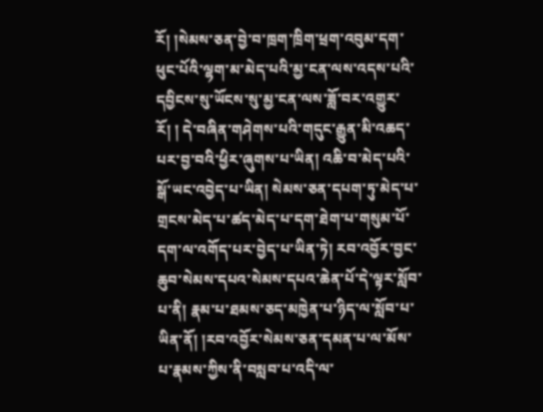རོ། །སེམས་ཅན་བྱེ་བ་ཁྲག་ཁྲིག་ཕྲག་འབུམ་དག་ཕུང་པོའི་ལྷག་མ་མེད་པའི་མྱ་ངན་ལས་འདས་པའི་དབྱིངས་སུ་ཡོངས་སུ་མྱ་ངན་ལས་ཟློ་བར་འགྱུར་རོ། ། དེ་བཞིན་གཤེགས་པའི་གདུང་རྒྱུན་མི་འཆད་པར་བྱ་བའི་ཕྱིར་ཞུགས་པ་ཡིན། འཆི་བ་མེད་པའི་སྒོ་ཡང་འབྱེད་པ་ཡིན། སེམས་ཅན་དཔག་ཏུ་མེད་པ་གྲངས་མེད་པ་ཚད་མེད་པ་དག་ཐེག་པ་གསུམ་པོ་དག་ལ་འགོད་པར་བྱེད་པ་ཡིན་ཏེ། རབ་འབྱོར་བྱང་ཆུབ་སེམས་དཔའ་སེམས་དཔའ་ཆེན་པོ་དེ་ལྟར་སློབ་པ་ནི། རྣམ་པ་ཐམས་ཅད་མཁྱེན་པ་ཉིད་ལ་སློབ་པ་ཡིན་ནོ། །རབ་འབྱོར་སེམས་ཅན་དམན་པ་ལ་མོས་པ་རྣམས་ཀྱིས་ནི་བསླབ་པ་འདི་ལ་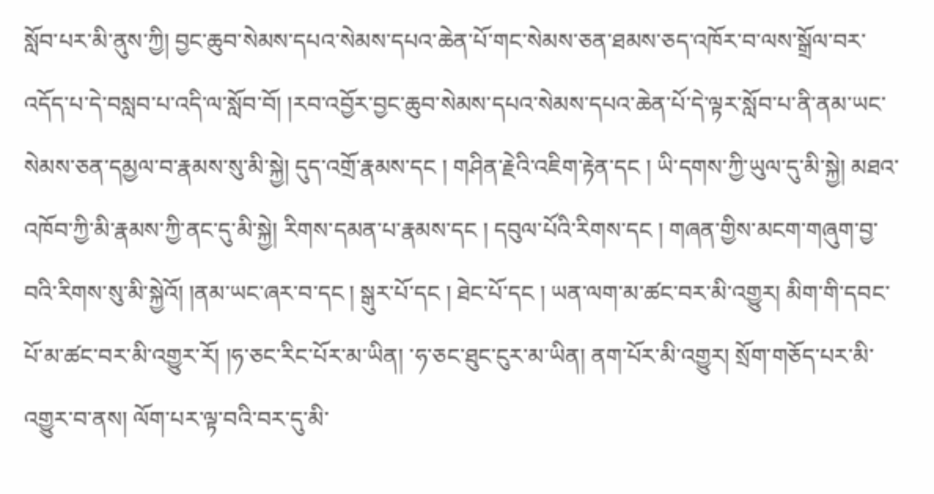སློབ་པར་མི་ནུས་ཀྱི། བྱང་ཆུབ་སེམས་དཔའ་སེམས་དཔའ་ཆེན་པོ་གང་སེམས་ཅན་ཐམས་ཅད་འཁོར་བ་ལས་སྒྲོལ་བར་འདོད་པ་དེ་བསླབ་པ་འདི་ལ་སློབ་བོ། །རབ་འབྱོར་བྱང་ཆུབ་སེམས་དཔའ་སེམས་དཔའ་ཆེན་པོ་དེ་ལྟར་སློབ་པ་ནི་ནམ་ཡང་སེམས་ཅན་དམྱལ་བ་རྣམས་སུ་མི་སྐྱེ། དུད་འགྲོ་རྣམས་དང ། གཤིན་རྗེའི་འཇིག་རྟེན་དང ། ཡི་དགས་ཀྱི་ཡུལ་དུ་མི་སྐྱེ། མཐའ་འཁོབ་ཀྱི་མི་རྣམས་ཀྱི་ནང་དུ་མི་སྐྱེ། རིགས་དམན་པ་རྣམས་དང ། དབུལ་པོའི་རིགས་དང ། གཞན་གྱིས་མངག་གཞུག་བྱ་བའི་རིགས་སུ་མི་སྐྱེའོ། །ནམ་ཡང་ཞར་བ་དང ། སྒུར་པོ་དང ། ཐེང་པོ་དང ། ཡན་ལག་མ་ཚང་བར་མི་འགྱུར། མིག་གི་དབང་པོ་མ་ཚང་བར་མི་འགྱུར་རོ། །ཧ་ཅང་རིང་པོར་མ་ཡིན། ་ཧ་ཅང་ཐུང་ངུར་མ་ཡིན། ནག་པོར་མི་འགྱུར། སྲོག་གཅོད་པར་མི་འགྱུར་བ་ནས། ལོག་པར་ལྟ་བའི་བར་དུ་མི་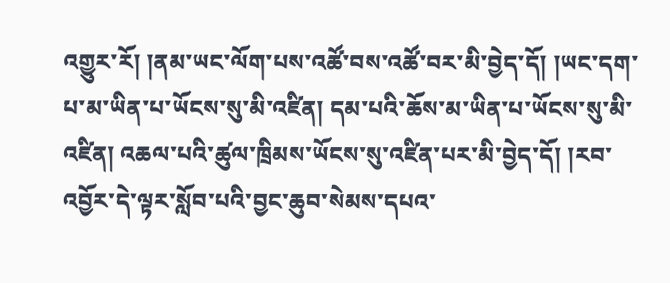འགྱུར་རོ། །ནམ་ཡང་ལོག་པས་འཚོ་བས་འཚོ་བར་མི་བྱེད་དོ། །ཡང་དག་པ་མ་ཡིན་པ་ཡོངས་སུ་མི་འཛིན། དམ་པའི་ཆོས་མ་ཡིན་པ་ཡོངས་སུ་མི་འཛིན། འཆལ་པའི་ཚུལ་ཁྲིམས་ཡོངས་སུ་འཛིན་པར་མི་བྱེད་དོ། །རབ་འབྱོར་དེ་ལྟར་སློབ་པའི་བྱང་ཆུབ་སེམས་དཔའ་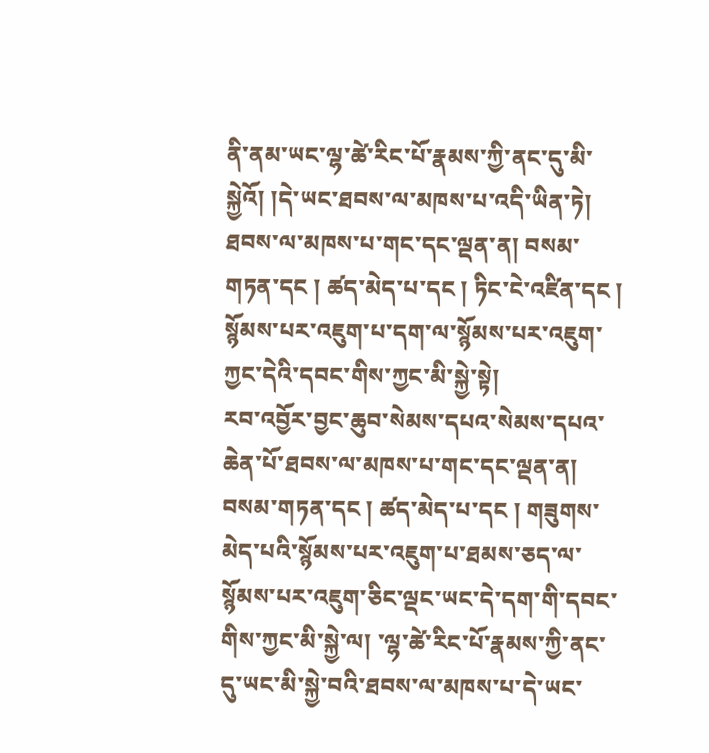ནི་ནམ་ཡང་ལྷ་ཚེ་རིང་པོ་རྣམས་ཀྱི་ནང་དུ་མི་སྐྱེའོ། །དེ་ཡང་ཐབས་ལ་མཁས་པ་འདི་ཡིན་ཏེ། ཐབས་ལ་མཁས་པ་གང་དང་ལྡན་ན། བསམ་གཏན་དང ། ཚད་མེད་པ་དང ། ཏིང་ངེ་འཛིན་དང ། སྙོམས་པར་འཇུག་པ་དག་ལ་སྙོམས་པར་འཇུག་ཀྱང་དེའི་དབང་གིས་ཀྱང་མི་སྐྱེ་སྟེ།
རབ་འབྱོར་བྱང་ཆུབ་སེམས་དཔའ་སེམས་དཔའ་ཆེན་པོ་ཐབས་ལ་མཁས་པ་གང་དང་ལྡན་ན། བསམ་གཏན་དང ། ཚད་མེད་པ་དང ། གཟུགས་མེད་པའི་སྙོམས་པར་འཇུག་པ་ཐམས་ཅད་ལ་སྙོམས་པར་འཇུག་ཅིང་ལྡང་ཡང་དེ་དག་གི་དབང་གིས་ཀྱང་མི་སྐྱེ་ལ། ་ལྷ་ཚེ་རིང་པོ་རྣམས་ཀྱི་ནང་དུ་ཡང་མི་སྐྱེ་བའི་ཐབས་ལ་མཁས་པ་དེ་ཡང་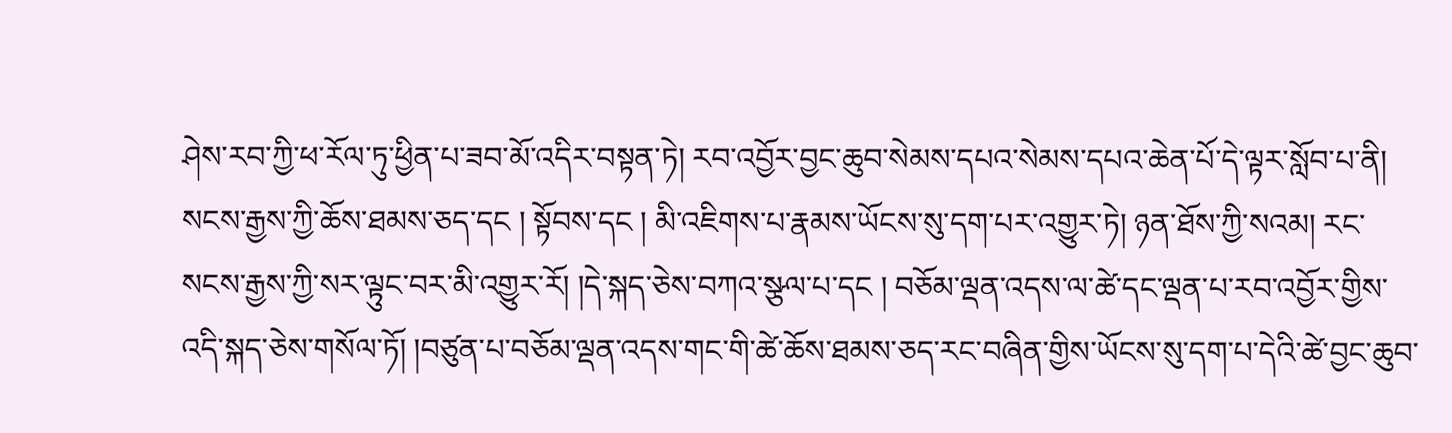ཤེས་རབ་ཀྱི་ཕ་རོལ་ཏུ་ཕྱིན་པ་ཟབ་མོ་འདིར་བསྟན་ཏེ། རབ་འབྱོར་བྱང་ཆུབ་སེམས་དཔའ་སེམས་དཔའ་ཆེན་པོ་དེ་ལྟར་སློབ་པ་ནི། སངས་རྒྱས་ཀྱི་ཆོས་ཐམས་ཅད་དང ། སྟོབས་དང ། མི་འཇིགས་པ་རྣམས་ཡོངས་སུ་དག་པར་འགྱུར་ཏེ། ཉན་ཐོས་ཀྱི་སའམ། རང་སངས་རྒྱས་ཀྱི་སར་ལྟུང་བར་མི་འགྱུར་རོ། །དེ་སྐད་ཅེས་བཀའ་སྩལ་པ་དང ། བཅོམ་ལྡན་འདས་ལ་ཚེ་དང་ལྡན་པ་རབ་འབྱོར་གྱིས་འདི་སྐད་ཅེས་གསོལ་ཏོ། །བཙུན་པ་བཅོམ་ལྡན་འདས་གང་གི་ཚེ་ཆོས་ཐམས་ཅད་རང་བཞིན་གྱིས་ཡོངས་སུ་དག་པ་དེའི་ཚེ་བྱང་ཆུབ་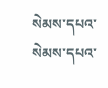སེམས་དཔའ་སེམས་དཔའ་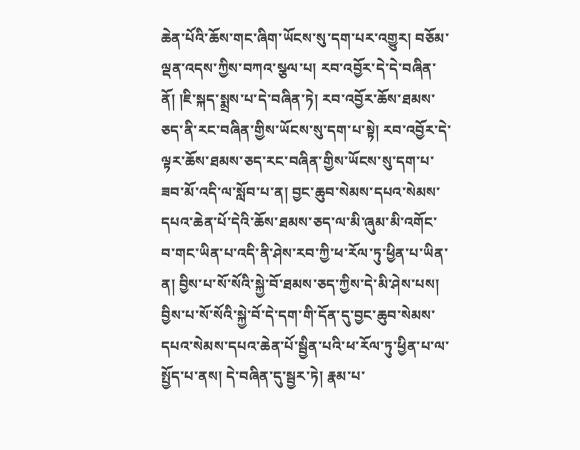ཆེན་པོའི་ཆོས་གང་ཞིག་ཡོངས་སུ་དག་པར་འགྱུར། བཅོམ་ལྡན་འདས་ཀྱིས་བཀའ་སྩལ་པ། རབ་འབྱོར་དེ་དེ་བཞིན་ནོ། །ཇི་སྐད་སྨྲས་པ་དེ་བཞིན་ཏེ། རབ་འབྱོར་ཆོས་ཐམས་ཅད་ནི་རང་བཞིན་གྱིས་ཡོངས་སུ་དག་པ་སྟེ། རབ་འབྱོར་དེ་ལྟར་ཆོས་ཐམས་ཅད་རང་བཞིན་གྱིས་ཡོངས་སུ་དག་པ་ཟབ་མོ་འདི་ལ་སློབ་པ་ན། བྱང་ཆུབ་སེམས་དཔའ་སེམས་དཔའ་ཆེན་པོ་དེའི་ཆོས་ཐམས་ཅད་ལ་མི་ཞུམ་མི་འགོང་བ་གང་ཡིན་པ་འདི་ནི་ཤེས་རབ་ཀྱི་ཕ་རོལ་ཏུ་ཕྱིན་པ་ཡིན་ན། བྱིས་པ་སོ་སོའི་སྐྱེ་བོ་ཐམས་ཅད་ཀྱིས་དེ་མི་ཤེས་པས། བྱིས་པ་སོ་སོའི་སྐྱེ་བོ་དེ་དག་གི་དོན་དུ་བྱང་ཆུབ་སེམས་དཔའ་སེམས་དཔའ་ཆེན་པོ་སྦྱིན་པའི་ཕ་རོལ་ཏུ་ཕྱིན་པ་ལ་སྤྱོད་པ་ནས། དེ་བཞིན་དུ་སྦྱར་ཏེ། རྣམ་པ་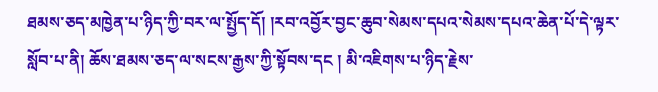ཐམས་ཅད་མཁྱེན་པ་ཉིད་ཀྱི་བར་ལ་སྤྱོད་དོ། །རབ་འབྱོར་བྱང་ཆུབ་སེམས་དཔའ་སེམས་དཔའ་ཆེན་པོ་དེ་ལྟར་སློབ་པ་ནི། ཆོས་ཐམས་ཅད་ལ་སངས་རྒྱས་ཀྱི་སྟོབས་དང ། མི་འཇིགས་པ་ཉིད་རྗེས་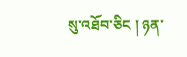སུ་འཐོབ་ཅིང ། ཉན་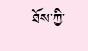ཐོས་ཀྱི་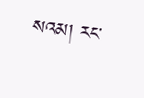སའམ། རང་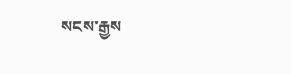སངས་རྒྱས